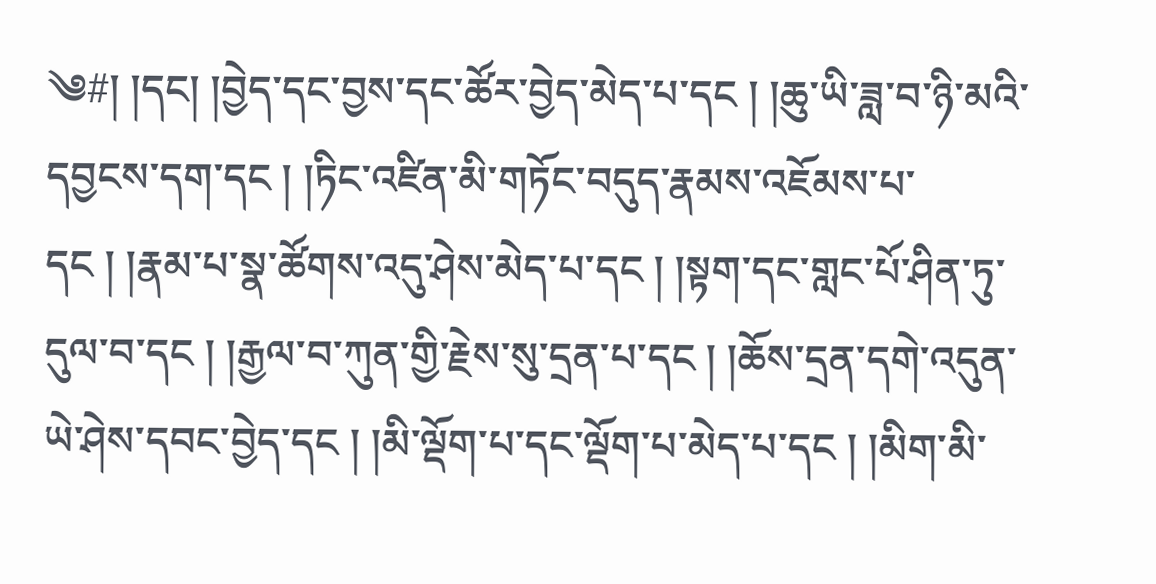༄#། །དང། །བྱེད་དང་བྱས་དང་ཚོར་བྱེད་མེད་པ་དང ། །ཆུ་ཡི་ཟླ་བ་ཉི་མའི་དབྱངས་དག་དང ། །ཏིང་འཛིན་མི་གཏོང་བདུད་རྣམས་འཇོམས་པ་དང ། །རྣམ་པ་སྣ་ཚོགས་འདུ་ཤེས་མེད་པ་དང ། །སྟག་དང་གླང་པོ་ཤིན་ཏུ་དུལ་བ་དང ། །རྒྱལ་བ་ཀུན་གྱི་རྗེས་སུ་དྲན་པ་དང ། །ཆོས་དྲན་དགེ་འདུན་ཡེ་ཤེས་དབང་བྱེད་དང ། །མི་ལྡོག་པ་དང་ལྡོག་པ་མེད་པ་དང ། །མིག་མི་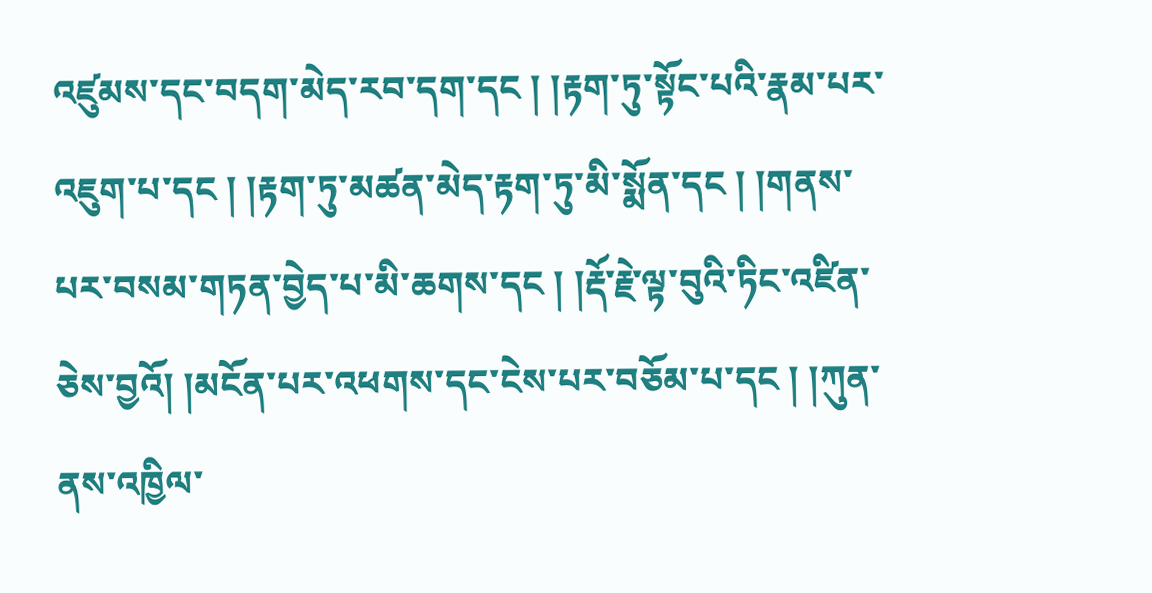འཛུམས་དང་བདག་མེད་རབ་དག་དང ། །རྟག་ཏུ་སྟོང་པའི་རྣམ་པར་འཇུག་པ་དང ། །རྟག་ཏུ་མཚན་མེད་རྟག་ཏུ་མི་སྨོན་དང ། །གནས་པར་བསམ་གཏན་བྱེད་པ་མི་ཆགས་དང ། །རྡོ་རྗེ་ལྟ་བུའི་ཏིང་འཛིན་ཅེས་བྱའོ། །མངོན་པར་འཕགས་དང་ངེས་པར་བཅོམ་པ་དང ། །ཀུན་ནས་འཁྱིལ་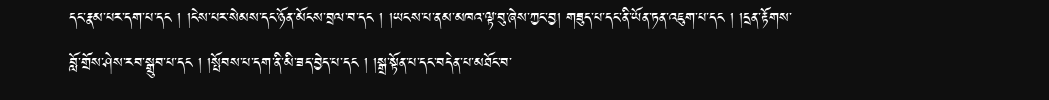དང་རྣམ་པར་དག་པ་དང ། །ངེས་པར་སེམས་དང་ཉོན་མོངས་བྲལ་བ་དང ། །ཡངས་པ་ནམ་མཁའ་ལྟ་བུ་ཞེས་ཀྱང་བྱ། གཟུད་པ་དང་ནི་ཡོན་ཏན་འཇུག་པ་དང ། །དྲན་རྟོགས་བློ་གྲོས་ཤེས་རབ་སྒྲུབ་པ་དང ། །སྤོབས་པ་དག་ནི་མི་ཟད་བྱེད་པ་དང ། །སྒྲ་སྟོན་པ་དང་བདེན་པ་མཐོང་བ་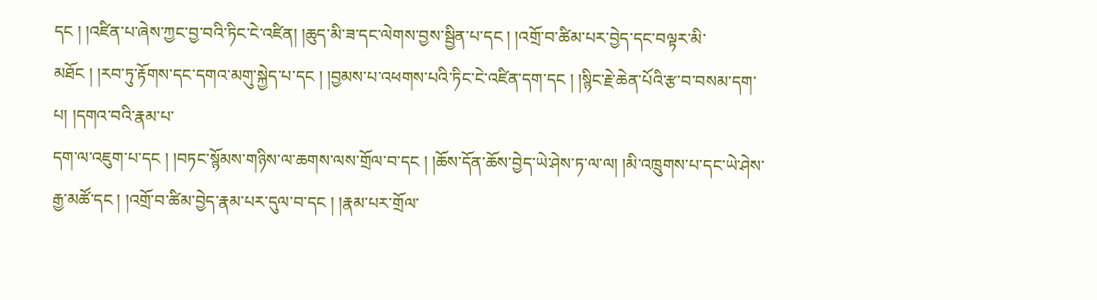དང ། །འཛིན་པ་ཞེས་ཀྱང་བྱ་བའི་ཏིང་ངེ་འཛིན། །ཆུད་མི་ཟ་དང་ལེགས་བྱས་སྦྱིན་པ་དང ། །འགྲོ་བ་ཚིམ་པར་བྱེད་དང་བལྟར་མི་མཐོང ། །རབ་ཏུ་རྟོགས་དང་དགའ་མགུ་སྐྱེད་པ་དང ། །བྱམས་པ་འཕགས་པའི་ཏིང་ངེ་འཛིན་དག་དང ། །སྙིང་རྗེ་ཆེན་པོའི་རྩ་བ་བསམ་དག་པ། །དགའ་བའི་རྣམ་པ་
དག་ལ་འཇུག་པ་དང ། །བཏང་སྙོམས་གཉིས་ལ་ཆགས་ལས་གྲོལ་བ་དང ། །ཆོས་དོན་ཆོས་བྱེད་ཡེ་ཤེས་ཏ་ལ་ལ། །མི་འཁྲུགས་པ་དང་ཡེ་ཤེས་རྒྱ་མཚོ་དང ། །འགྲོ་བ་ཚིམ་བྱེད་རྣམ་པར་དུལ་བ་དང ། །རྣམ་པར་གྲོལ་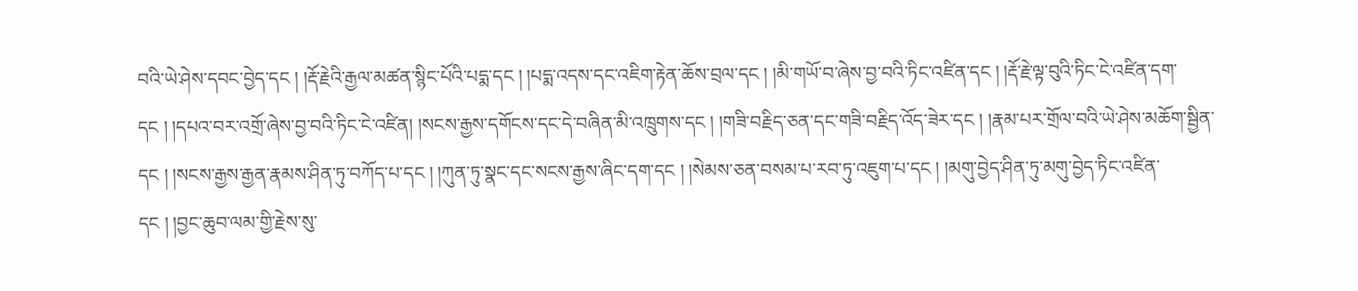བའི་ཡེ་ཤེས་དབང་བྱེད་དང ། །རྡོ་རྗེའི་རྒྱལ་མཚན་སྙིང་པོའི་པདྨ་དང ། །པདྨ་འདས་དང་འཇིག་རྟེན་ཆོས་བྲལ་དང ། །མི་གཡོ་བ་ཞེས་བྱ་བའི་ཏིང་འཛིན་དང ། །རྡོ་རྗེ་ལྟ་བུའི་ཏིང་ངེ་འཛིན་དག་དང ། །དཔའ་བར་འགྲོ་ཞེས་བྱ་བའི་ཏིང་ངེ་འཛིན། །སངས་རྒྱས་དགོངས་དང་དེ་བཞིན་མི་འཁྲུགས་དང ། །གཟི་བརྗིད་ཅན་དང་གཟི་བརྗིད་འོད་ཟེར་དང ། །རྣམ་པར་གྲོལ་བའི་ཡེ་ཤེས་མཆོག་སྦྱིན་དང ། །སངས་རྒྱས་རྒྱན་རྣམས་ཤིན་ཏུ་བཀོད་པ་དང ། །ཀུན་ཏུ་སྣང་དང་སངས་རྒྱས་ཞིང་དག་དང ། །སེམས་ཅན་བསམ་པ་རབ་ཏུ་འཇུག་པ་དང ། །མགུ་བྱེད་ཤིན་ཏུ་མགུ་བྱེད་ཏིང་འཛིན་དང ། །བྱང་ཆུབ་ལམ་གྱི་རྗེས་སུ་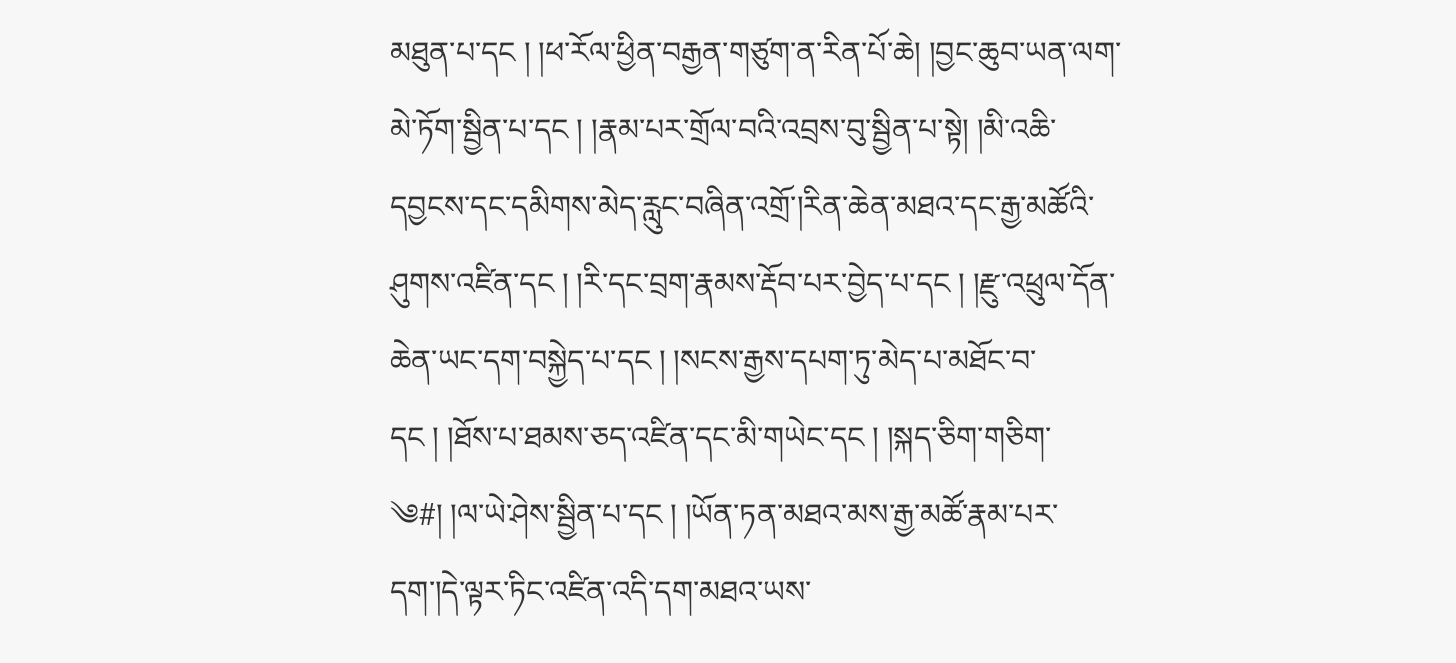མཐུན་པ་དང ། །ཕ་རོལ་ཕྱིན་བརྒྱན་གཙུག་ན་རིན་པོ་ཆེ། །བྱང་ཆུབ་ཡན་ལག་མེ་ཏོག་སྦྱིན་པ་དང ། །རྣམ་པར་གྲོལ་བའི་འབྲས་བུ་སྦྱིན་པ་སྟེ། །མི་འཆི་དབྱངས་དང་དམིགས་མེད་རླུང་བཞིན་འགྲོ་།རིན་ཆེན་མཐའ་དང་རྒྱ་མཚོའི་ཤུགས་འཛིན་དང ། །རི་དང་བྲག་རྣམས་རྡོབ་པར་བྱེད་པ་དང ། །རྫུ་འཕྲུལ་དོན་ཆེན་ཡང་དག་བསྐྱེད་པ་དང ། །སངས་རྒྱས་དཔག་ཏུ་མེད་པ་མཐོང་བ་དང ། །ཐོས་པ་ཐམས་ཅད་འཛིན་དང་མི་གཡེང་དང ། །སྐད་ཅིག་གཅིག་
༄#། །ལ་ཡེ་ཤེས་སྦྱིན་པ་དང ། །ཡོན་ཏན་མཐའ་མས་རྒྱ་མཚོ་རྣམ་པར་དག་།དེ་ལྟར་ཏིང་འཛིན་འདི་དག་མཐའ་ཡས་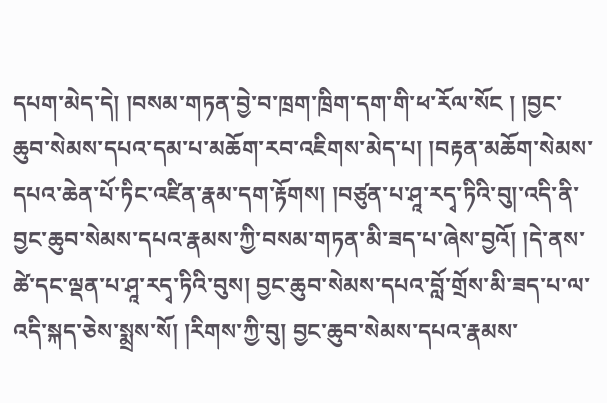དཔག་མེད་དེ། །བསམ་གཏན་བྱེ་བ་ཁྲག་ཁྲིག་དག་གི་ཕ་རོལ་སོང ། །བྱང་ཆུབ་སེམས་དཔའ་དམ་པ་མཆོག་རབ་འཇིགས་མེད་པ། །བརྟན་མཆོག་སེམས་དཔའ་ཆེན་པོ་ཏིང་འཛིན་རྣམ་དག་རྟོགས། །བཙུན་པ་ཤཱ་རདྭ་ཏིའི་བུ།་འདི་ནི་བྱང་ཆུབ་སེམས་དཔའ་རྣམས་ཀྱི་བསམ་གཏན་མི་ཟད་པ་ཞེས་བྱའོ། །དེ་ནས་ཚེ་དང་ལྡན་པ་ཤཱ་རདྭ་ཏིའི་བུས། བྱང་ཆུབ་སེམས་དཔའ་བློ་གྲོས་མི་ཟད་པ་ལ་འདི་སྐད་ཅེས་སྨྲས་སོ། །རིགས་ཀྱི་བུ། བྱང་ཆུབ་སེམས་དཔའ་རྣམས་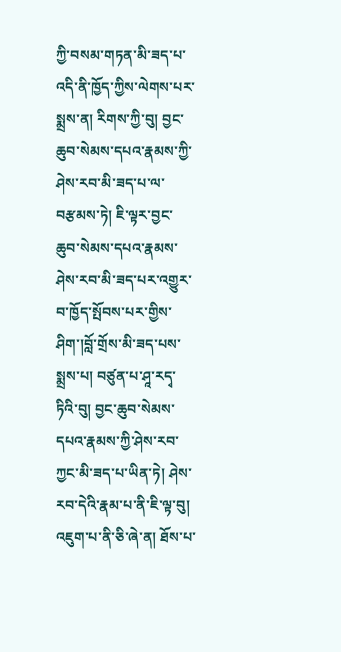ཀྱི་བསམ་གཏན་མི་ཟད་པ་འདི་ནི་ཁྱོད་ཀྱིས་ལེགས་པར་སྨྲས་ན། རིགས་ཀྱི་བུ། བྱང་ཆུབ་སེམས་དཔའ་རྣམས་ཀྱི་ཤེས་རབ་མི་ཟད་པ་ལ་བརྩམས་ཏེ། ཇི་ལྟར་བྱང་ཆུབ་སེམས་དཔའ་རྣམས་ཤེས་རབ་མི་ཟད་པར་འགྱུར་བ་ཁྱོད་སྤོབས་པར་གྱིས་ཤིག་།བློ་གྲོས་མི་ཟད་པས་སྨྲས་པ། བཙུན་པ་ཤཱ་རདྭ་ཏིའི་བུ། བྱང་ཆུབ་སེམས་དཔའ་རྣམས་ཀྱི་ཤེས་རབ་ཀྱང་མི་ཟད་པ་ཡིན་ཏེ། ཤེས་རབ་དེའི་རྣམ་པ་ནི་ཇི་ལྟ་བུ། འཇུག་པ་ནི་ཅི་ཞེ་ན། ཐོས་པ་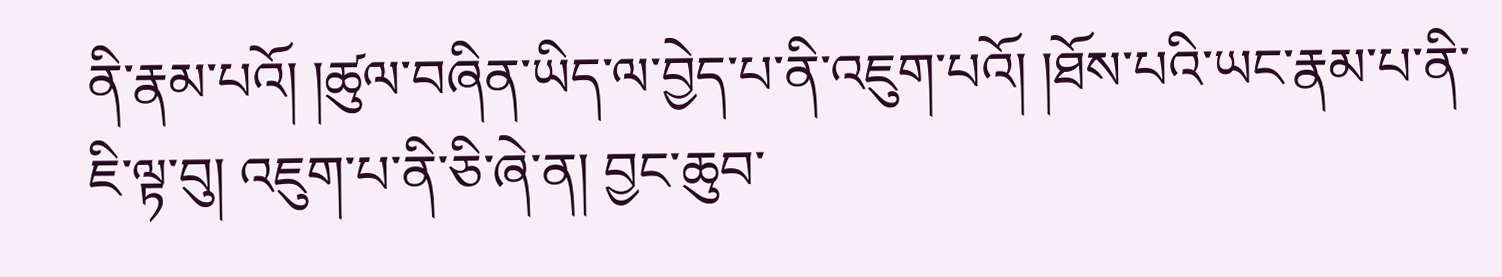ནི་རྣམ་པའོ། །ཚུལ་བཞིན་ཡིད་ལ་བྱེད་པ་ནི་འཇུག་པའོ། །ཐོས་པའི་ཡང་རྣམ་པ་ནི་ཇི་ལྟ་བུ། འཇུག་པ་ནི་ཅི་ཞེ་ན། བྱང་ཆུབ་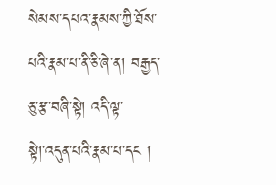སེམས་དཔའ་རྣམས་ཀྱི་ཐོས་པའི་རྣམ་པ་ནི་ཅི་ཞེ་ན། བརྒྱད་ཅུ་རྩ་བཞི་སྟེ། འདི་ལྟ་
སྟེ།་འདུན་པའི་རྣམ་པ་དང །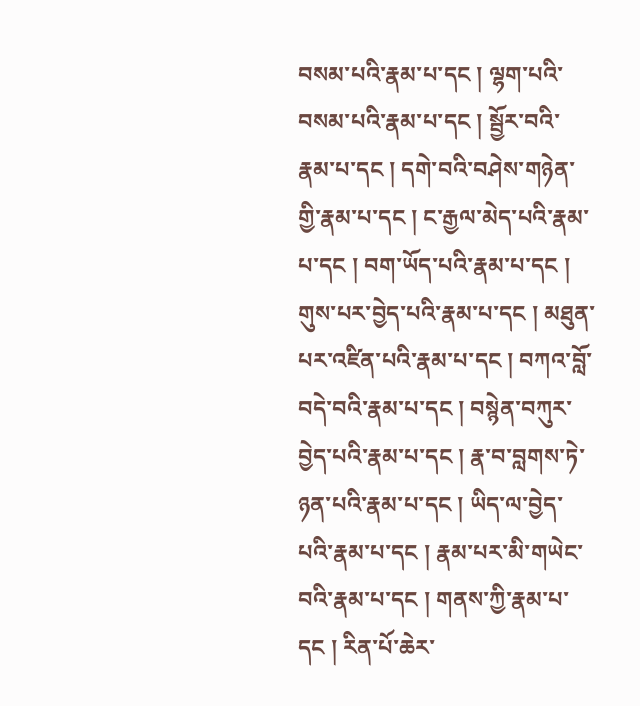བསམ་པའི་རྣམ་པ་དང ། ལྷག་པའི་བསམ་པའི་རྣམ་པ་དང ། སྦྱོར་བའི་རྣམ་པ་དང ། དགེ་བའི་བཤེས་གཉེན་གྱི་རྣམ་པ་དང ། ང་རྒྱལ་མེད་པའི་རྣམ་པ་དང ། བག་ཡོད་པའི་རྣམ་པ་དང ། གུས་པར་བྱེད་པའི་རྣམ་པ་དང ། མཐུན་པར་འཛིན་པའི་རྣམ་པ་དང ། བཀའ་བློ་བདེ་བའི་རྣམ་པ་དང ། བསྙེན་བཀུར་བྱེད་པའི་རྣམ་པ་དང ། རྣ་བ་བླགས་ཏེ་ཉན་པའི་རྣམ་པ་དང ། ཡིད་ལ་བྱེད་པའི་རྣམ་པ་དང ། རྣམ་པར་མི་གཡེང་བའི་རྣམ་པ་དང ། གནས་ཀྱི་རྣམ་པ་དང ། རིན་པོ་ཆེར་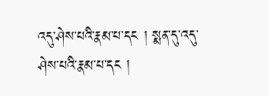འདུ་ཤེས་པའི་རྣམ་པ་དང ། སྨན་དུ་འདུ་ཤེས་པའི་རྣམ་པ་དང །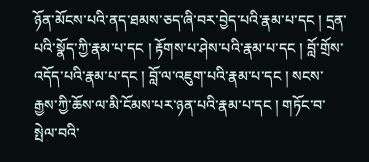ཉོན་མོངས་པའི་ནད་ཐམས་ཅད་ཞི་བར་བྱེད་པའི་རྣམ་པ་དང ། དྲན་པའི་སྣོད་ཀྱི་རྣམ་པ་དང ། རྟོགས་པ་ཤེས་པའི་རྣམ་པ་དང ། བློ་གྲོས་འདོད་པའི་རྣམ་པ་དང ། བློ་ལ་འཇུག་པའི་རྣམ་པ་དང ། སངས་རྒྱས་ཀྱི་ཆོས་ལ་མི་ངོམས་པར་ཉན་པའི་རྣམ་པ་དང ། གཏོང་བ་སྤེལ་བའི་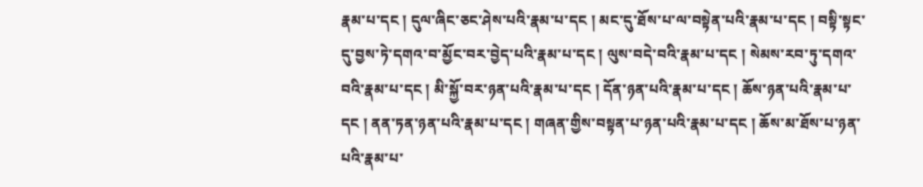རྣམ་པ་དང ། དུལ་ཞིང་ཅང་ཤེས་པའི་རྣམ་པ་དང ། མང་དུ་ཐོས་པ་ལ་བསྟེན་པའི་རྣམ་པ་དང ། བསྟི་སྟང་དུ་བྱས་ཏེ་དགའ་བ་མྱོང་བར་བྱེད་པའི་རྣམ་པ་དང ། ལུས་བདེ་བའི་རྣམ་པ་དང ། སེམས་རབ་ཏུ་དགའ་བའི་རྣམ་པ་དང ། མི་སྐྱོ་བར་ཉན་པའི་རྣམ་པ་དང ། དོན་ཉན་པའི་རྣམ་པ་དང ། ཆོས་ཉན་པའི་རྣམ་པ་དང ། ནན་ཏན་ཉན་པའི་རྣམ་པ་དང ། གཞན་གྱིས་བསྟན་པ་ཉན་པའི་རྣམ་པ་དང ། ཆོས་མ་ཐོས་པ་ཉན་པའི་རྣམ་པ་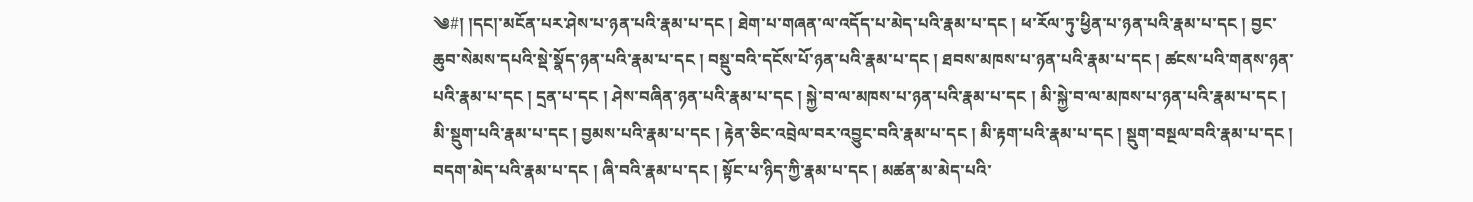༄#། །དང།་མངོན་པར་ཤེས་པ་ཉན་པའི་རྣམ་པ་དང ། ཐེག་པ་གཞན་ལ་འདོད་པ་མེད་པའི་རྣམ་པ་དང ། ཕ་རོལ་ཏུ་ཕྱིན་པ་ཉན་པའི་རྣམ་པ་དང ། བྱང་ཆུབ་སེམས་དཔའི་སྡེ་སྣོད་ཉན་པའི་རྣམ་པ་དང ། བསྡུ་བའི་དངོས་པོ་ཉན་པའི་རྣམ་པ་དང ། ཐབས་མཁས་པ་ཉན་པའི་རྣམ་པ་དང ། ཚངས་པའི་གནས་ཉན་པའི་རྣམ་པ་དང ། དྲན་པ་དང ། ཤེས་བཞིན་ཉན་པའི་རྣམ་པ་དང ། སྐྱེ་བ་ལ་མཁས་པ་ཉན་པའི་རྣམ་པ་དང ། མི་སྐྱེ་བ་ལ་མཁས་པ་ཉན་པའི་རྣམ་པ་དང ། མི་སྡུག་པའི་རྣམ་པ་དང ། བྱམས་པའི་རྣམ་པ་དང ། རྟེན་ཅིང་འབྲེལ་བར་འབྱུང་བའི་རྣམ་པ་དང ། མི་རྟག་པའི་རྣམ་པ་དང ། སྡུག་བསྔལ་བའི་རྣམ་པ་དང ། བདག་མེད་པའི་རྣམ་པ་དང ། ཞི་བའི་རྣམ་པ་དང ། སྟོང་པ་ཉིད་ཀྱི་རྣམ་པ་དང ། མཚན་མ་མེད་པའི་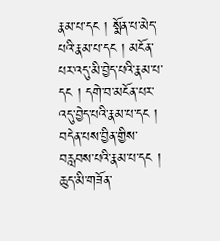རྣམ་པ་དང ། སྨོན་པ་མེད་པའི་རྣམ་པ་དང ། མངོན་པར་འདུ་མི་བྱེད་པའི་རྣམ་པ་དང ། དགེ་བ་མངོན་པར་འདུ་བྱེད་པའི་རྣམ་པ་དང ། བདེན་པས་བྱིན་གྱིས་བརླབས་པའི་རྣམ་པ་དང ། ཆུད་མི་གཟོན་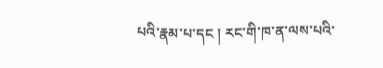པའི་རྣམ་པ་དང ། རང་གི་ཁ་ན་ལས་པའི་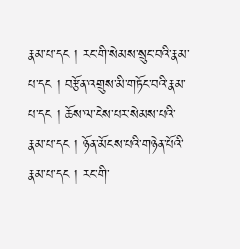རྣམ་པ་དང ། རང་གི་སེམས་སྲུང་བའི་རྣམ་པ་དང ། བརྩོན་འགྲུས་མི་གཏོང་བའི་རྣམ་པ་དང ། ཆོས་ལ་ངེས་པར་སེམས་པའི་རྣམ་པ་དང ། ཉོན་མོངས་པའི་གཉེན་པོའི་རྣམ་པ་དང ། རང་གི་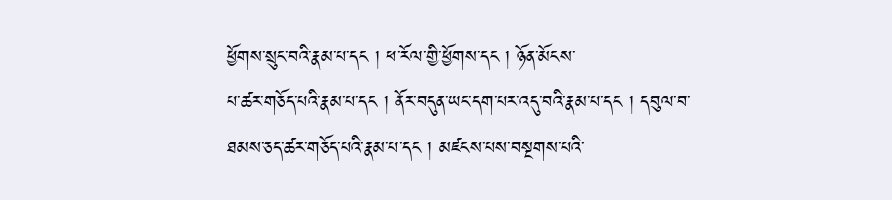ཕྱོགས་སྲུང་བའི་རྣམ་པ་དང ། ཕ་རོལ་གྱི་ཕྱོགས་དང ། ཉོན་མོངས་
པ་ཚར་གཅོད་པའི་རྣམ་པ་དང ། ནོར་བདུན་ཡང་དག་པར་འདུ་བའི་རྣམ་པ་དང ། དབུལ་བ་ཐམས་ཅད་ཚར་གཅོད་པའི་རྣམ་པ་དང ། མཛངས་པས་བསྔགས་པའི་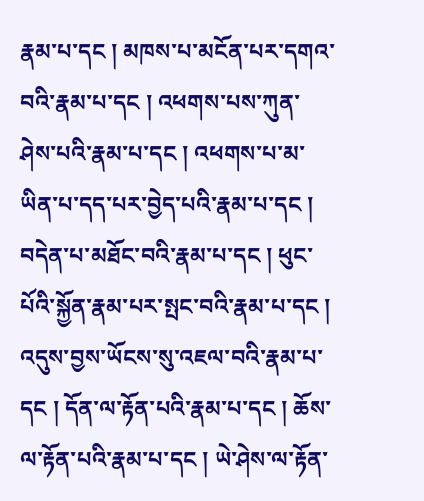རྣམ་པ་དང ། མཁས་པ་མངོན་པར་དགའ་བའི་རྣམ་པ་དང ། འཕགས་པས་ཀུན་ཤེས་པའི་རྣམ་པ་དང ། འཕགས་པ་མ་ཡིན་པ་དད་པར་བྱེད་པའི་རྣམ་པ་དང ། བདེན་པ་མཐོང་བའི་རྣམ་པ་དང ། ཕུང་པོའི་སྐྱོན་རྣམ་པར་སྤང་བའི་རྣམ་པ་དང ། འདུས་བྱས་ཡོངས་སུ་འཇལ་བའི་རྣམ་པ་དང ། དོན་ལ་རྟོན་པའི་རྣམ་པ་དང ། ཆོས་ལ་རྟོན་པའི་རྣམ་པ་དང ། ཡེ་ཤེས་ལ་རྟོན་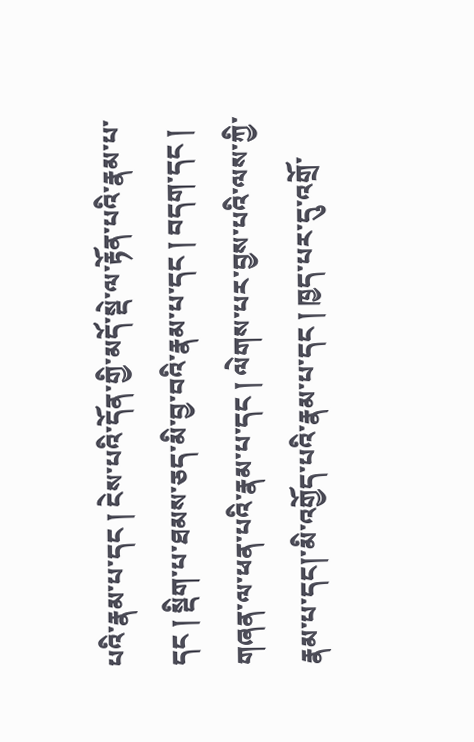པའི་རྣམ་པ་དང ། ངེས་པའི་དོན་གྱི་མདོ་སྡེ་ལ་རྟོན་པའི་རྣམ་པ་དང ། སྡིག་པ་ཐམས་ཅད་མི་བྱ་བའི་རྣམ་པ་དང ། བདག་དང ། གཞན་ལ་ཕན་པའི་རྣམ་པ་དང ། ལེགས་པར་བྱས་པའི་ལས་ཀྱི་རྣམ་པ་དང།་མི་འགྱོད་པའི་རྣམ་པ་དང ། ཁྱད་པར་དུ་འགྲོ་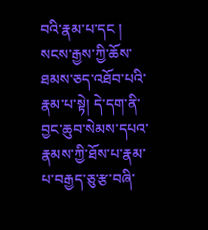བའི་རྣམ་པ་དང ། སངས་རྒྱས་ཀྱི་ཆོས་ཐམས་ཅད་འཐོབ་པའི་རྣམ་པ་སྟེ། དེ་དག་ནི་བྱང་ཆུབ་སེམས་དཔའ་རྣམས་ཀྱི་ཐོས་པ་རྣམ་པ་བརྒྱད་ཅུ་རྩ་བཞི་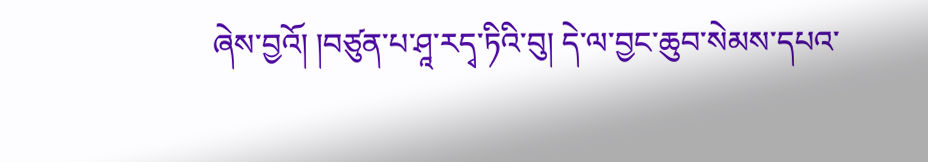ཞེས་བྱའོ། །བཙུན་པ་ཤཱ་རདྭ་ཏིའི་བུ། དེ་ལ་བྱང་ཆུབ་སེམས་དཔའ་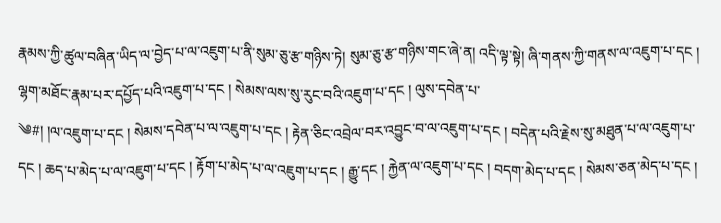རྣམས་ཀྱི་ཚུལ་བཞིན་ཡིད་ལ་བྱེད་པ་ལ་འཇུག་པ་ནི་སུམ་ཅུ་རྩ་གཉིས་ཏེ། སུམ་ཅུ་རྩ་གཉིས་གང་ཞེ་ན། འདི་ལྟ་སྟེ། ཞི་གནས་ཀྱི་གནས་ལ་འཇུག་པ་དང ། ལྷག་མཐོང་རྣམ་པར་དཔྱོད་པའི་འཇུག་པ་དང ། སེམས་ལས་སུ་རུང་བའི་འཇུག་པ་དང ། ལུས་དབེན་པ་
༄#། །ལ་འཇུག་པ་དང ། སེམས་དབེན་པ་ལ་འཇུག་པ་དང ། རྟེན་ཅིང་འབྲེལ་བར་འབྱུང་བ་ལ་འཇུག་པ་དང ། བདེན་པའི་རྗེས་སུ་མཐུན་པ་ལ་འཇུག་པ་དང ། ཆད་པ་མེད་པ་ལ་འཇུག་པ་དང ། རྟོག་པ་མེད་པ་ལ་འཇུག་པ་དང ། རྒྱུ་དང ། རྐྱེན་ལ་འཇུག་པ་དང ། བདག་མེད་པ་དང ། སེམས་ཅན་མེད་པ་དང །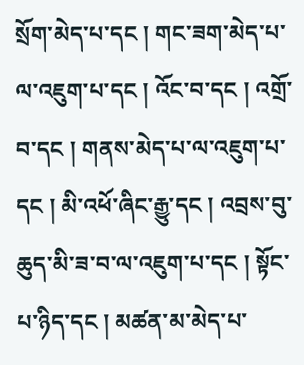སྲོག་མེད་པ་དང ། གང་ཟག་མེད་པ་ལ་འཇུག་པ་དང ། འོང་བ་དང ། འགྲོ་བ་དང ། གནས་མེད་པ་ལ་འཇུག་པ་དང ། མི་འཕོ་ཞིང་རྒྱུ་དང ། འབྲས་བུ་ཆུད་མི་ཟ་བ་ལ་འཇུག་པ་དང ། སྟོང་པ་ཉིད་དང ། མཚན་མ་མེད་པ་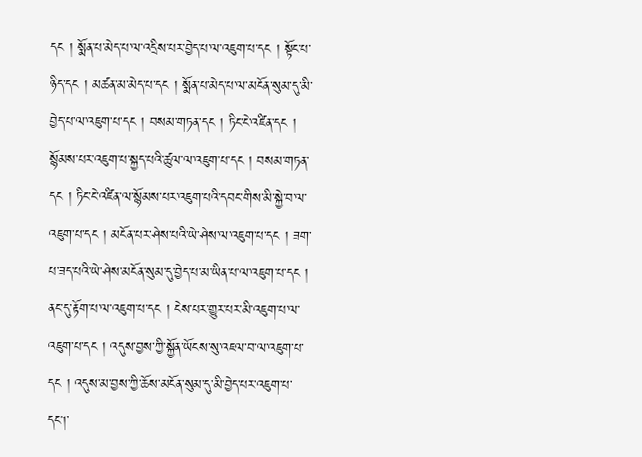དང ། སྨོན་པ་མེད་པ་ལ་འདྲིས་པར་བྱེད་པ་ལ་འཇུག་པ་དང ། སྟོང་པ་ཉིད་དང ། མཚན་མ་མེད་པ་དང ། སྨོན་པ་མེད་པ་ལ་མངོན་སུམ་དུ་མི་བྱེད་པ་ལ་འཇུག་པ་དང ། བསམ་གཏན་དང ། ཏིང་ངེ་འཛིན་དང ། སྙོམས་པར་འཇུག་པ་སྐྱད་པའི་ཚུལ་ལ་འཇུག་པ་དང ། བསམ་གཏན་དང ། ཏིང་ངེ་འཛིན་ལ་སྙོམས་པར་འཇུག་པའི་དབང་གིས་མི་སྐྱེ་བ་ལ་འཇུག་པ་དང ། མངོན་པར་ཤེས་པའི་ཡེ་ཤེས་ལ་འཇུག་པ་དང ། ཟག་པ་ཟད་པའི་ཡེ་ཤེས་མངོན་སུམ་དུ་བྱེད་པ་མ་ཡིན་པ་ལ་འཇུག་པ་དང ། ནང་དུ་རྟོག་པ་ལ་འཇུག་པ་དང ། ངེས་པར་གྱུར་པར་མི་འཇུག་པ་ལ་འཇུག་པ་དང ། འདུས་བྱས་ཀྱི་སྐྱོན་ཡོངས་སུ་འཇལ་བ་ལ་འཇུག་པ་དང ། འདུས་མ་བྱས་ཀྱི་ཆོས་མངོན་སུམ་དུ་མི་བྱེད་པར་འཇུག་པ་
དང།་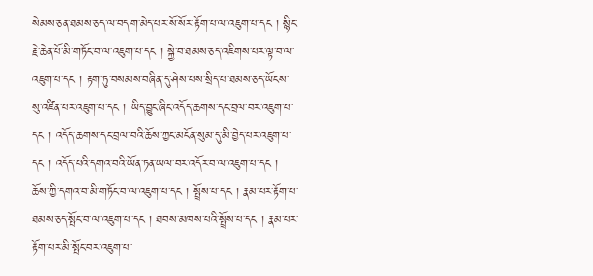སེམས་ཅན་ཐམས་ཅད་ལ་བདག་མེད་པར་སོ་སོར་རྟོག་པ་ལ་འཇུག་པ་དང ། སྙིང་རྗེ་ཆེན་པོ་མི་གཏོང་བ་ལ་འཇུག་པ་དང ། སྐྱེ་བ་ཐམས་ཅད་འཇིགས་པར་ལྟ་བ་ལ་འཇུག་པ་དང ། རྟག་ཏུ་བསམས་བཞིན་དུ་ཤེས་པས་སྲིད་པ་ཐམས་ཅད་ཡོངས་སུ་འཛིན་པར་འཇུག་པ་དང ། ཡིད་བྱུང་ཞིང་འདོད་ཆགས་དང་བྲལ་བར་འཇུག་པ་དང ། འདོད་ཆགས་དང་བྲལ་བའི་ཆོས་ཀྱང་མངོན་སུམ་དུ་མི་བྱེད་པར་འཇུག་པ་དང ། འདོད་པའི་དགའ་བའི་ཡོན་ཏན་ཡལ་བར་འདོར་བ་ལ་འཇུག་པ་དང ། ཆོས་ཀྱི་དགའ་བ་མི་གཏོང་བ་ལ་འཇུག་པ་དང ། སྤྲོས་པ་དང ། རྣམ་པར་རྟོག་པ་ཐམས་ཅད་སྤོང་བ་ལ་འཇུག་པ་དང ། ཐབས་མཁས་པའི་སྤྲོས་པ་དང ། རྣམ་པར་རྟོག་པར་མི་སྤོང་བར་འཇུག་པ་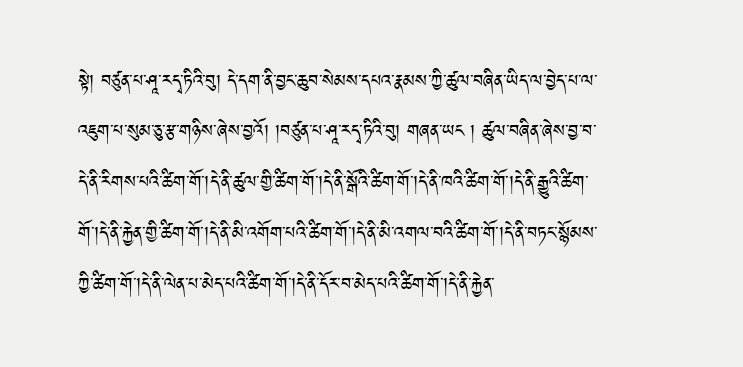སྟེ། བཙུན་པ་ཤཱ་རདྭ་ཏིའི་བུ། དེ་དག་ནི་བྱང་ཆུབ་སེམས་དཔའ་རྣམས་ཀྱི་ཚུལ་བཞིན་ཡིད་ལ་བྱེད་པ་ལ་འཇུག་པ་སུམ་ཅུ་རྩ་གཉིས་ཞེས་བྱའོ། །བཙུན་པ་ཤཱ་རདྭ་ཏིའི་བུ། གཞན་ཡང ། ཚུལ་བཞིན་ཞེས་བྱ་བ་དེ་ནི་རིགས་པའི་ཚིག་གོ་།དེ་ནི་ཚུལ་གྱི་ཚིག་གོ་།དེ་ནི་སྒོའི་ཚིག་གོ་།དེ་ནི་ཁའི་ཚིག་གོ་།དེ་ནི་རྒྱུའི་ཚིག་གོ་།དེ་ནི་རྐྱེན་གྱི་ཚིག་གོ་།དེ་ནི་མི་འགོག་པའི་ཚིག་གོ་།དེ་ནི་མི་འགལ་བའི་ཚིག་གོ་།དེ་ནི་བཏང་སྙོམས་ཀྱི་ཚིག་གོ་།དེ་ནི་ལེན་པ་མེད་པའི་ཚིག་གོ་།དེ་ནི་དོར་བ་མེད་པའི་ཚིག་གོ་།དེ་ནི་རྐྱེན་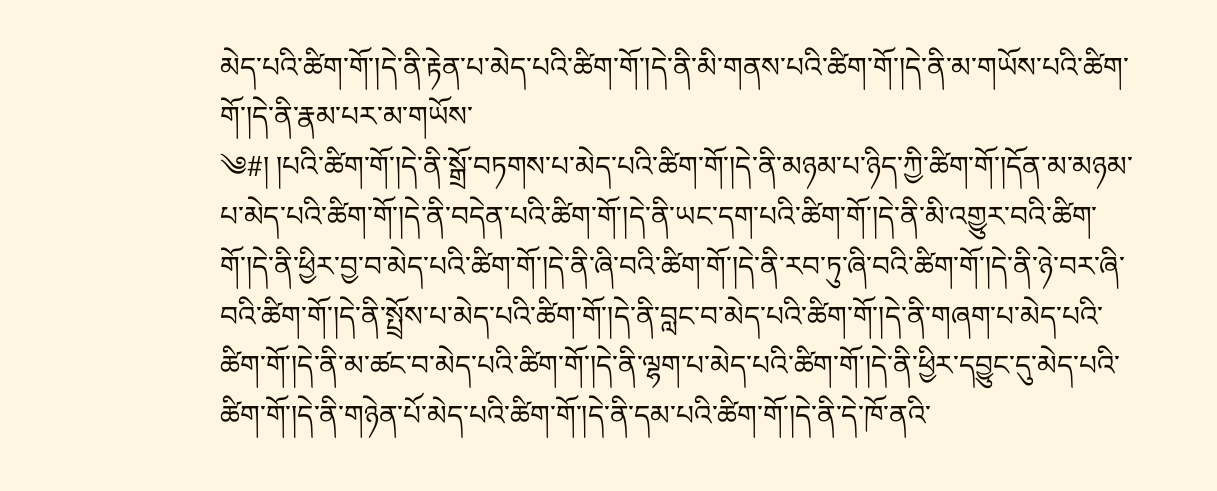མེད་པའི་ཚིག་གོ་།དེ་ནི་རྟེན་པ་མེད་པའི་ཚིག་གོ་།དེ་ནི་མི་གནས་པའི་ཚིག་གོ་།དེ་ནི་མ་གཡོས་པའི་ཚིག་གོ་།དེ་ནི་རྣམ་པར་མ་གཡོས་
༄#། །པའི་ཚིག་གོ་།དེ་ནི་སྒྲོ་བཏགས་པ་མེད་པའི་ཚིག་གོ་།དེ་ནི་མཉམ་པ་ཉིད་ཀྱི་ཚིག་གོ་།དོན་མ་མཉམ་པ་མེད་པའི་ཚིག་གོ་།དེ་ནི་བདེན་པའི་ཚིག་གོ་།དེ་ནི་ཡང་དག་པའི་ཚིག་གོ་།དེ་ནི་མི་འགྱུར་བའི་ཚིག་གོ་།དེ་ནི་ཕྱིར་བྱ་བ་མེད་པའི་ཚིག་གོ་།དེ་ནི་ཞི་བའི་ཚིག་གོ་།དེ་ནི་རབ་ཏུ་ཞི་བའི་ཚིག་གོ་།དེ་ནི་ཉེ་བར་ཞི་བའི་ཚིག་གོ་།དེ་ནི་སྤྲོས་པ་མེད་པའི་ཚིག་གོ་།དེ་ནི་བླང་བ་མེད་པའི་ཚིག་གོ་།དེ་ནི་གཞག་པ་མེད་པའི་ཚིག་གོ་།དེ་ནི་མ་ཚང་བ་མེད་པའི་ཚིག་གོ་།དེ་ནི་ལྷག་པ་མེད་པའི་ཚིག་གོ་།དེ་ནི་ཕྱིར་དབྱུང་དུ་མེད་པའི་ཚིག་གོ་།དེ་ནི་གཉེན་པོ་མེད་པའི་ཚིག་གོ་།དེ་ནི་དམ་པའི་ཚིག་གོ་།དེ་ནི་དེ་ཁོ་ནའི་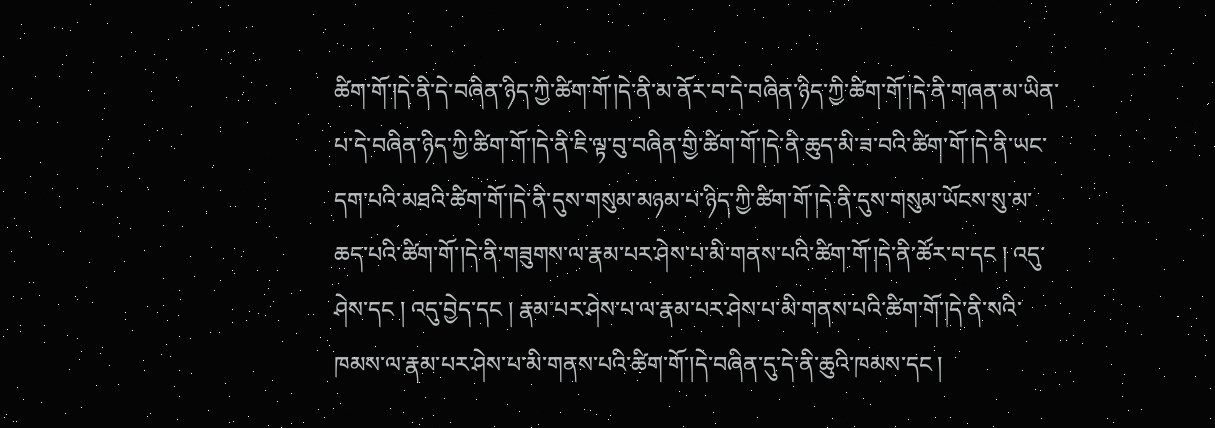ཚིག་གོ་།དེ་ནི་དེ་བཞིན་ཉིད་ཀྱི་ཚིག་གོ་།དེ་ནི་མ་ནོར་བ་དེ་བཞིན་ཉིད་ཀྱི་ཚིག་གོ་།དེ་ནི་གཞན་མ་ཡིན་པ་དེ་བཞིན་ཉིད་ཀྱི་ཚིག་གོ་།དེ་ནི་ཇི་ལྟ་བུ་བཞིན་གྱི་ཚིག་གོ་།དེ་ནི་ཆུད་མི་ཟ་བའི་ཚིག་གོ་།དེ་ནི་ཡང་དག་པའི་མཐའི་ཚིག་གོ་།དེ་ནི་དུས་གསུམ་མཉམ་པ་ཉིད་ཀྱི་ཚིག་གོ་།དེ་ནི་དུས་གསུམ་ཡོངས་སུ་མ་ཆད་པའི་ཚིག་གོ་།དེ་ནི་གཟུགས་ལ་རྣམ་པར་ཤེས་པ་མི་གནས་པའི་ཚིག་གོ་།དེ་ནི་ཚོར་བ་དང ། འདུ་ཤེས་དང ། འདུ་བྱེད་དང ། རྣམ་པར་ཤེས་པ་ལ་རྣམ་པར་ཤེས་པ་མི་གནས་པའི་ཚིག་གོ་།དེ་ནི་སའི་ཁམས་ལ་རྣམ་པར་ཤེས་པ་མི་གནས་པའི་ཚིག་གོ་།དེ་བཞིན་དུ་དེ་ནི་ཆུའི་ཁམས་དང །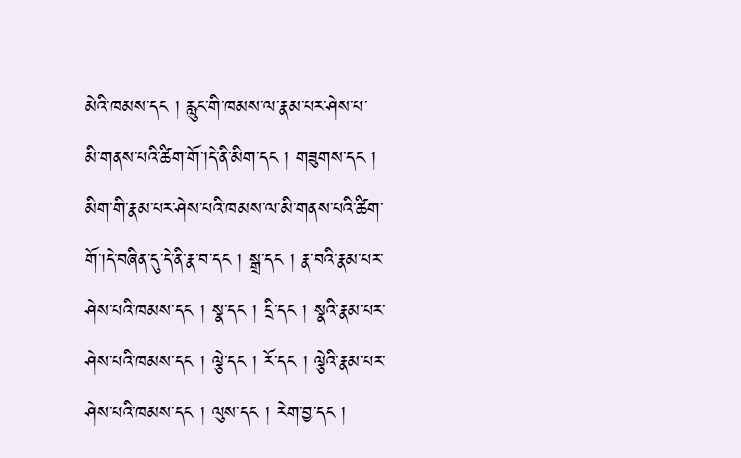མེའི་ཁམས་དང ། རླུང་གི་ཁམས་ལ་རྣམ་པར་ཤེས་པ་
མི་གནས་པའི་ཚིག་གོ་།དེ་ནི་མིག་དང ། གཟུགས་དང ། མིག་གི་རྣམ་པར་ཤེས་པའི་ཁམས་ལ་མི་གནས་པའི་ཚིག་གོ་།དེ་བཞིན་དུ་དེ་ནི་རྣ་བ་དང ། སྒྲ་དང ། རྣ་བའི་རྣམ་པར་ཤེས་པའི་ཁམས་དང ། སྣ་དང ། དྲི་དང ། སྣའི་རྣམ་པར་ཤེས་པའི་ཁམས་དང ། ལྕེ་དང ། རོ་དང ། ལྕེའི་རྣམ་པར་ཤེས་པའི་ཁམས་དང ། ལུས་དང ། རེག་བྱ་དང །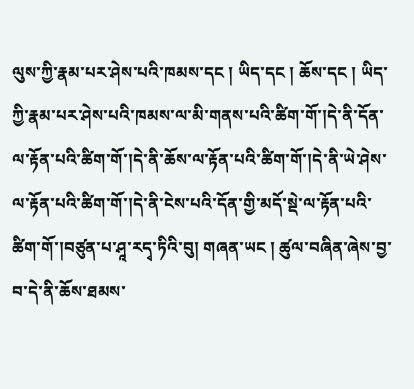ལུས་ཀྱི་རྣམ་པར་ཤེས་པའི་ཁམས་དང ། ཡིད་དང ། ཆོས་དང ། ཡིད་ཀྱི་རྣམ་པར་ཤེས་པའི་ཁམས་ལ་མི་གནས་པའི་ཚིག་གོ་།དེ་ནི་དོན་ལ་རྟོན་པའི་ཚིག་གོ་།དེ་ནི་ཆོས་ལ་རྟོན་པའི་ཚིག་གོ་།དེ་ནི་ཡེ་ཤེས་ལ་རྟོན་པའི་ཚིག་གོ་།དེ་ནི་ངེས་པའི་དོན་གྱི་མདོ་སྡེ་ལ་རྟོན་པའི་ཚིག་གོ་།བཙུན་པ་ཤཱ་རདྭ་ཏིའི་བུ། གཞན་ཡང ། ཚུལ་བཞིན་ཞེས་བྱ་བ་དེ་ནི་ཆོས་ཐམས་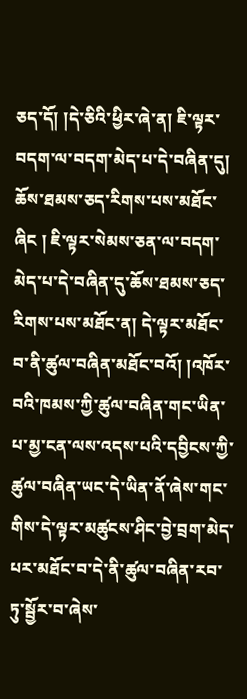ཅད་དོ། །དེ་ཅིའི་ཕྱིར་ཞེ་ན། ཇི་ལྟར་བདག་ལ་བདག་མེད་པ་དེ་བཞིན་དུ། ཆོས་ཐམས་ཅད་རིགས་པས་མཐོང་ཞིང ། ཇི་ལྟར་སེམས་ཅན་ལ་བདག་མེད་པ་དེ་བཞིན་དུ་ཆོས་ཐམས་ཅད་རིགས་པས་མཐོང་ན། དེ་ལྟར་མཐོང་བ་ནི་ཚུལ་བཞིན་མཐོང་བའོ། །འཁོར་བའི་ཁམས་ཀྱི་ཚུལ་བཞིན་གང་ཡིན་པ་མྱ་ངན་ལས་འདས་པའི་དབྱིངས་ཀྱི་ཚུལ་བཞིན་ཡང་དེ་ཡིན་ནོ་ཞེས་གང་གིས་དེ་ལྟར་མཚུངས་ཤིང་བྱེ་བྲག་མེད་པར་མཐོང་བ་དེ་ནི་ཚུལ་བཞིན་རབ་ཏུ་སྦྱོར་བ་ཞེས་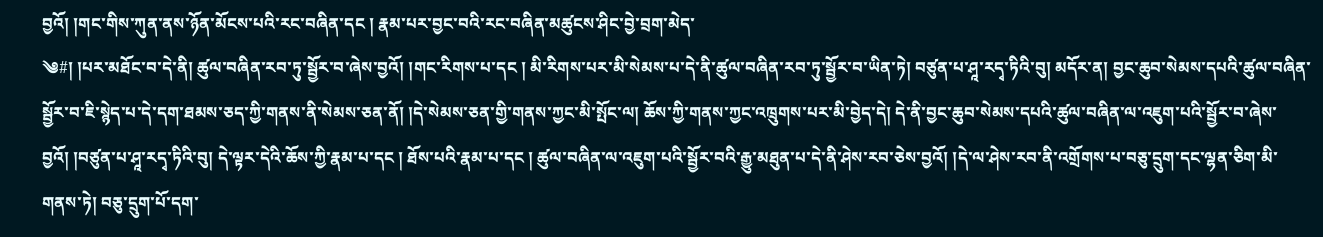བྱའོ། །གང་གིས་ཀུན་ནས་ཉོན་མོངས་པའི་རང་བཞིན་དང ། རྣམ་པར་བྱང་བའི་རང་བཞིན་མཚུངས་ཤིང་བྱེ་བྲག་མེད་
༄#། །པར་མཐོང་བ་དེ་ནི། ཚུལ་བཞིན་རབ་ཏུ་སྦྱོར་བ་ཞེས་བྱའོ། །གང་རིགས་པ་དང ། མི་རིགས་པར་མི་སེམས་པ་དེ་ནི་ཚུལ་བཞིན་རབ་ཏུ་སྦྱོར་བ་ཡིན་ཏེ། བཙུན་པ་ཤཱ་རདྭ་ཏིའི་བུ། མདོར་ན། བྱང་ཆུབ་སེམས་དཔའི་ཚུལ་བཞིན་སྦྱོར་བ་ཇི་སྙེད་པ་དེ་དག་ཐམས་ཅད་ཀྱི་གནས་ནི་སེམས་ཅན་ནོ། །དེ་སེམས་ཅན་གྱི་གནས་ཀྱང་མི་སྤོང་ལ། ཆོས་ཀྱི་གནས་ཀྱང་འཁྲུགས་པར་མི་བྱེད་དེ། དེ་ནི་བྱང་ཆུབ་སེམས་དཔའི་ཚུལ་བཞིན་ལ་འཇུག་པའི་སྦྱོར་བ་ཞེས་བྱའོ། །བཙུན་པ་ཤཱ་རདྭ་ཏིའི་བུ། དེ་ལྟར་དེའི་ཆོས་ཀྱི་རྣམ་པ་དང ། ཐོས་པའི་རྣམ་པ་དང ། ཚུལ་བཞིན་ལ་འཇུག་པའི་སྦྱོར་བའི་རྒྱུ་མཐུན་པ་དེ་ནི་ཤེས་རབ་ཅེས་བྱའོ། །དེ་ལ་ཤེས་རབ་ནི་འགྲོགས་པ་བཅུ་དྲུག་དང་ལྷན་ཅིག་མི་གནས་ཏེ། བཅུ་དྲུག་པོ་དག་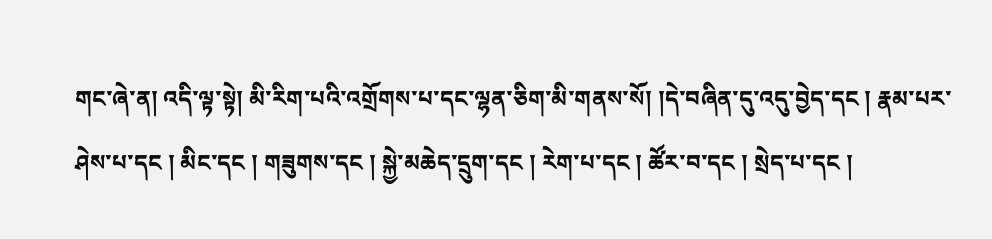གང་ཞེ་ན། འདི་ལྟ་སྟེ། མི་རིག་པའི་འགྲོགས་པ་དང་ལྷན་ཅིག་མི་གནས་སོ། །དེ་བཞིན་དུ་འདུ་བྱེད་དང ། རྣམ་པར་ཤེས་པ་དང ། མིང་དང ། གཟུགས་དང ། སྐྱེ་མཆེད་དྲུག་དང ། རེག་པ་དང ། ཚོར་བ་དང ། སྲེད་པ་དང །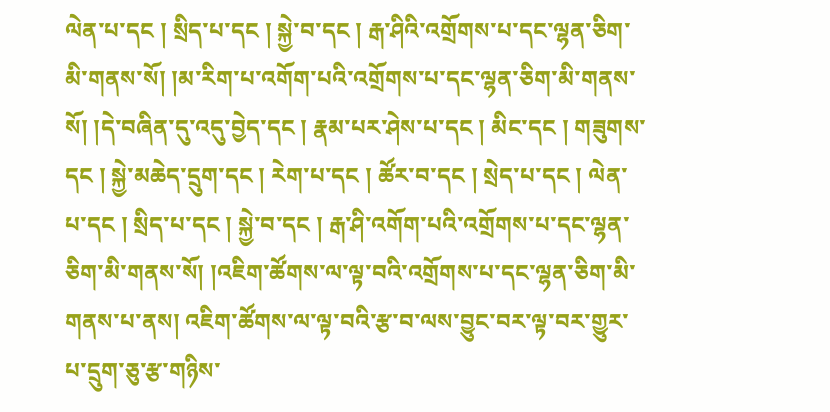ལེན་པ་དང ། སྲིད་པ་དང ། སྐྱེ་བ་དང ། རྒ་ཤིའི་འགྲོགས་པ་དང་ལྷན་ཅིག་མི་གནས་སོ། །མ་རིག་པ་འགོག་པའི་འགྲོགས་པ་དང་ལྷན་ཅིག་མི་གནས་སོ། །དེ་བཞིན་དུ་འདུ་བྱེད་དང ། རྣམ་པར་ཤེས་པ་དང ། མིང་དང ། གཟུགས་དང ། སྐྱེ་མཆེད་དྲུག་དང ། རེག་པ་དང ། ཚོར་བ་དང ། སྲེད་པ་དང ། ལེན་
པ་དང ། སྲིད་པ་དང ། སྐྱེ་བ་དང ། རྒ་ཤི་འགོག་པའི་འགྲོགས་པ་དང་ལྷན་ཅིག་མི་གནས་སོ། །འཇིག་ཚོགས་ལ་ལྟ་བའི་འགྲོགས་པ་དང་ལྷན་ཅིག་མི་གནས་པ་ནས། འཇིག་ཚོགས་ལ་ལྟ་བའི་རྩ་བ་ལས་བྱུང་བར་ལྟ་བར་གྱུར་པ་དྲུག་ཅུ་རྩ་གཉིས་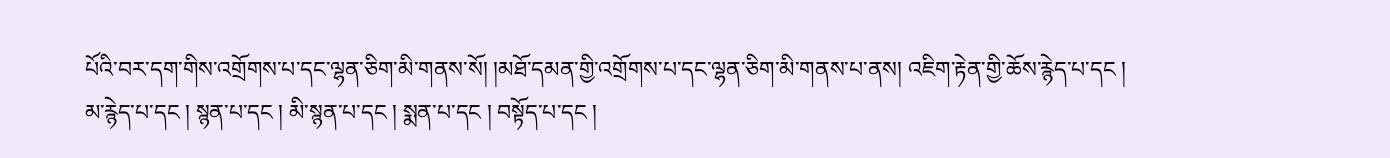པོའི་བར་དག་གིས་འགྲོགས་པ་དང་ལྷན་ཅིག་མི་གནས་སོ། །མཐོ་དམན་གྱི་འགྲོགས་པ་དང་ལྷན་ཅིག་མི་གནས་པ་ནས། འཇིག་རྟེན་གྱི་ཆོས་རྙེད་པ་དང ། མ་རྙེད་པ་དང ། སྙན་པ་དང ། མི་སྙན་པ་དང ། སྨན་པ་དང ། བསྟོད་པ་དང །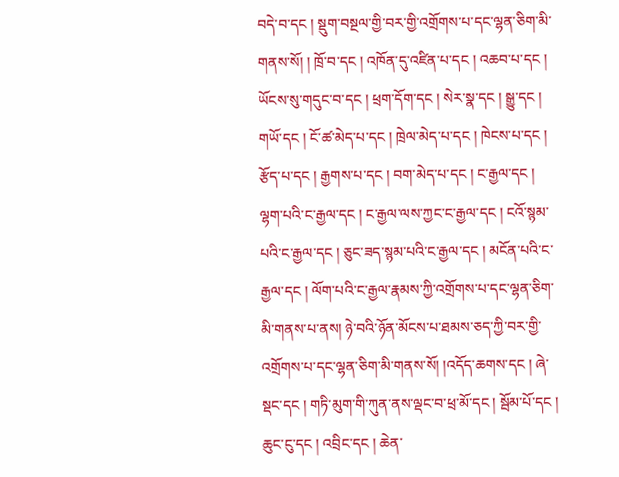བདེ་བ་དང ། སྡུག་བསྔལ་གྱི་བར་གྱི་འགྲོགས་པ་དང་ལྷན་ཅིག་མི་གནས་སོ། ། ཁྲོ་བ་དང ། འཁོན་དུ་འཛིན་པ་དང ། འཆབ་པ་དང ། ཡོངས་སུ་གདུང་བ་དང ། ཕྲག་དོག་དང ། སེར་སྣ་དང ། སྒྱུ་དང ། གཡོ་དང ། ངོ་ཚ་མེད་པ་དང ། ཁྲེལ་མེད་པ་དང ། ཁེངས་པ་དང ། རྩོད་པ་དང ། རྒྱགས་པ་དང ། བག་མེད་པ་དང ། ང་རྒྱལ་དང ། ལྷག་པའི་ང་རྒྱལ་དང ། ང་རྒྱལ་ལས་ཀྱང་ང་རྒྱལ་དང ། ངའོ་སྙམ་པའི་ང་རྒྱལ་དང ། ཅུང་ཟད་སྙམ་པའི་ང་རྒྱལ་དང ། མངོན་པའི་ང་རྒྱལ་དང ། ལོག་པའི་ང་རྒྱལ་རྣམས་ཀྱི་འགྲོགས་པ་དང་ལྷན་ཅིག་མི་གནས་པ་ནས། ཉེ་བའི་ཉོན་མོངས་པ་ཐམས་ཅད་ཀྱི་བར་གྱི་འགྲོགས་པ་དང་ལྷན་ཅིག་མི་གནས་སོ། །འདོད་ཆགས་དང ། ཞེ་སྡང་དང ། གཏི་མུག་གི་ཀུན་ནས་ལྡང་བ་ཕྲ་མོ་དང ། སྦོམ་པོ་དང ། ཆུང་ངུ་དང ། འབྲིང་དང ། ཆེན་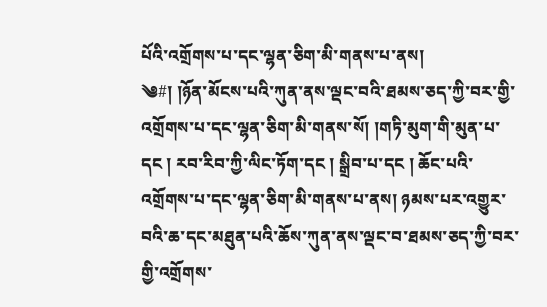པོའི་འགྲོགས་པ་དང་ལྷན་ཅིག་མི་གནས་པ་ནས།
༄#། །ཉོན་མོངས་པའི་ཀུན་ནས་ལྡང་བའི་ཐམས་ཅད་ཀྱི་བར་གྱི་འགྲོགས་པ་དང་ལྷན་ཅིག་མི་གནས་སོ། །གཏི་མུག་གི་མུན་པ་དང ། རབ་རིབ་ཀྱི་ལིང་ཏོག་དང ། སྒྲིབ་པ་དང ། ཆོང་པའི་འགྲོགས་པ་དང་ལྷན་ཅིག་མི་གནས་པ་ནས། ཉམས་པར་འགྱུར་བའི་ཆ་དང་མཐུན་པའི་ཆོས་ཀུན་ནས་ལྡང་བ་ཐམས་ཅད་ཀྱི་བར་གྱི་འགྲོགས་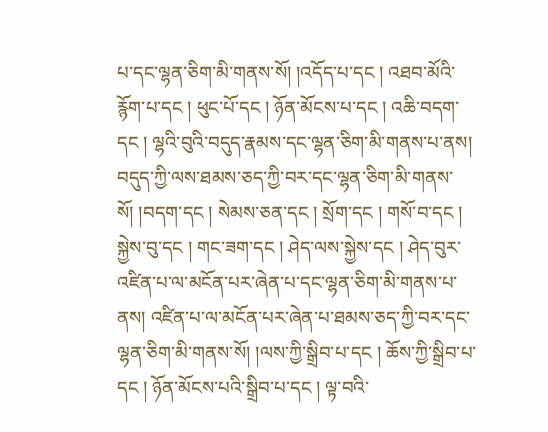པ་དང་ལྷན་ཅིག་མི་གནས་སོ། །འདོད་པ་དང ། འཐབ་མོའི་རྙོག་པ་དང ། ཕུང་པོ་དང ། ཉོན་མོངས་པ་དང ། འཆི་བདག་དང ། ལྷའི་བུའི་བདུད་རྣམས་དང་ལྷན་ཅིག་མི་གནས་པ་ནས། བདུད་ཀྱི་ལས་ཐམས་ཅད་ཀྱི་བར་དང་ལྷན་ཅིག་མི་གནས་སོ། །བདག་དང ། སེམས་ཅན་དང ། སྲོག་དང ། གསོ་བ་དང ། སྐྱེས་བུ་དང ། གང་ཟག་དང ། ཤེད་ལས་སྐྱེས་དང ། ཤེད་བུར་འཛིན་པ་ལ་མངོན་པར་ཞེན་པ་དང་ལྷན་ཅིག་མི་གནས་པ་ནས། འཛིན་པ་ལ་མངོན་པར་ཞེན་པ་ཐམས་ཅད་ཀྱི་བར་དང་ལྷན་ཅིག་མི་གནས་སོ། །ལས་ཀྱི་སྒྲིབ་པ་དང ། ཆོས་ཀྱི་སྒྲིབ་པ་དང ། ཉོན་མོངས་པའི་སྒྲིབ་པ་དང ། ལྟ་བའི་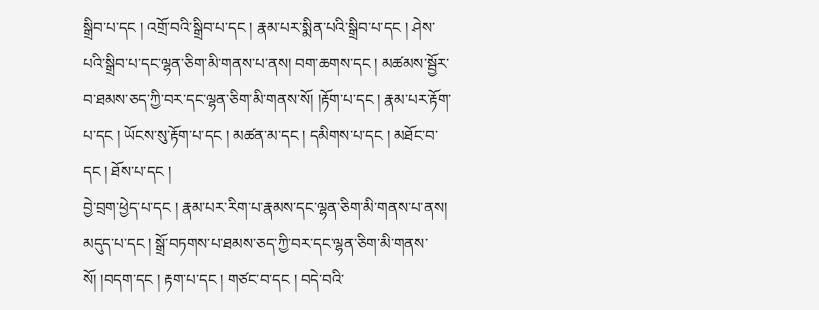སྒྲིབ་པ་དང ། འགྲོ་བའི་སྒྲིབ་པ་དང ། རྣམ་པར་སྨིན་པའི་སྒྲིབ་པ་དང ། ཤེས་པའི་སྒྲིབ་པ་དང་ལྷན་ཅིག་མི་གནས་པ་ནས། བག་ཆགས་དང ། མཚམས་སྦྱོར་བ་ཐམས་ཅད་ཀྱི་བར་དང་ལྷན་ཅིག་མི་གནས་སོ། །རྟོག་པ་དང ། རྣམ་པར་རྟོག་པ་དང ། ཡོངས་སུ་རྟོག་པ་དང ། མཚན་མ་དང ། དམིགས་པ་དང ། མཐོང་བ་དང ། ཐོས་པ་དང །
བྱེ་བྲག་ཕྱེད་པ་དང ། རྣམ་པར་རིག་པ་རྣམས་དང་ལྷན་ཅིག་མི་གནས་པ་ནས། མདུད་པ་དང ། སྒྲོ་བཏགས་པ་ཐམས་ཅད་ཀྱི་བར་དང་ལྷན་ཅིག་མི་གནས་སོ། །བདག་དང ། རྟག་པ་དང ། གཙང་བ་དང ། བདེ་བའི་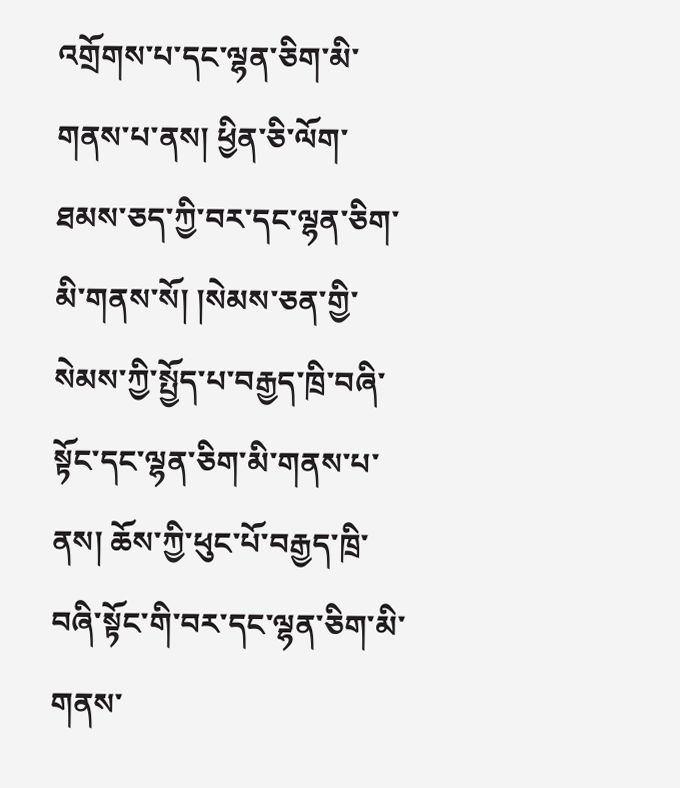འགྲོགས་པ་དང་ལྷན་ཅིག་མི་གནས་པ་ནས། ཕྱིན་ཅི་ལོག་ཐམས་ཅད་ཀྱི་བར་དང་ལྷན་ཅིག་མི་གནས་སོ། །སེམས་ཅན་གྱི་སེམས་ཀྱི་སྤྱོད་པ་བརྒྱད་ཁྲི་བཞི་སྟོང་དང་ལྷན་ཅིག་མི་གནས་པ་ནས། ཆོས་ཀྱི་ཕུང་པོ་བརྒྱད་ཁྲི་བཞི་སྟོང་གི་བར་དང་ལྷན་ཅིག་མི་གནས་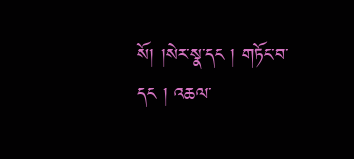སོ། །སེར་སྣ་དང ། གཏོང་བ་དང ། འཆལ་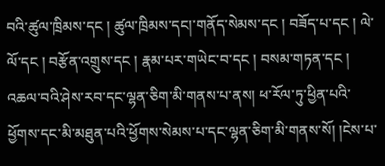བའི་ཚུལ་ཁྲིམས་དང ། ཚུལ་ཁྲིམས་དང།་གནོད་སེམས་དང ། བཟོད་པ་དང ། ལེ་ལོ་དང ། བརྩོན་འགྲུས་དང ། རྣམ་པར་གཡེང་བ་དང ། བསམ་གཏན་དང ། འཆལ་བའི་ཤེས་རབ་དང་ལྷན་ཅིག་མི་གནས་པ་ནས། ཕ་རོལ་ཏུ་ཕྱིན་པའི་ཕྱོགས་དང་མི་མཐུན་པའི་ཕྱོགས་སེམས་པ་དང་ལྷན་ཅིག་མི་གནས་སོ། །ངེས་པ་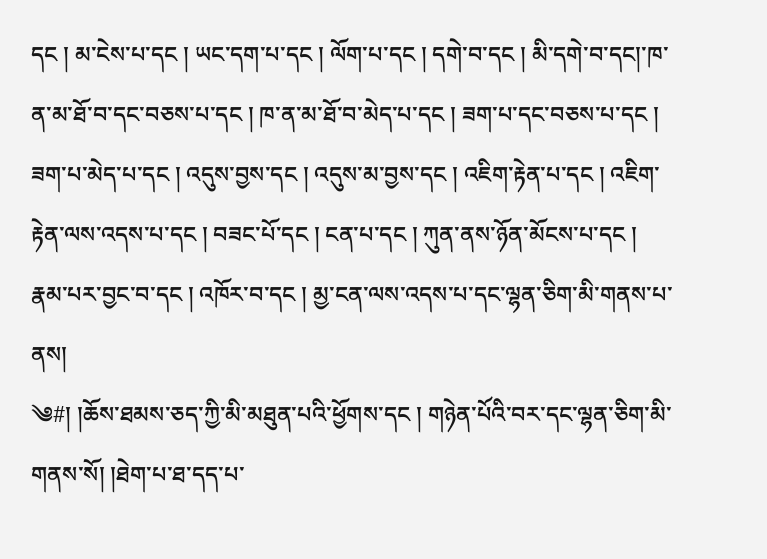དང ། མ་ངེས་པ་དང ། ཡང་དག་པ་དང ། ལོག་པ་དང ། དགེ་བ་དང ། མི་དགེ་བ་དང།་ཁ་ན་མ་ཐོ་བ་དང་བཅས་པ་དང ། ཁ་ན་མ་ཐོ་བ་མེད་པ་དང ། ཟག་པ་དང་བཅས་པ་དང ། ཟག་པ་མེད་པ་དང ། འདུས་བྱས་དང ། འདུས་མ་བྱས་དང ། འཇིག་རྟེན་པ་དང ། འཇིག་རྟེན་ལས་འདས་པ་དང ། བཟང་པོ་དང ། ངན་པ་དང ། ཀུན་ནས་ཉོན་མོངས་པ་དང ། རྣམ་པར་བྱང་བ་དང ། འཁོར་བ་དང ། མྱ་ངན་ལས་འདས་པ་དང་ལྷན་ཅིག་མི་གནས་པ་ནས།
༄#། །ཆོས་ཐམས་ཅད་ཀྱི་མི་མཐུན་པའི་ཕྱོགས་དང ། གཉེན་པོའི་བར་དང་ལྷན་ཅིག་མི་གནས་སོ། །ཐེག་པ་ཐ་དད་པ་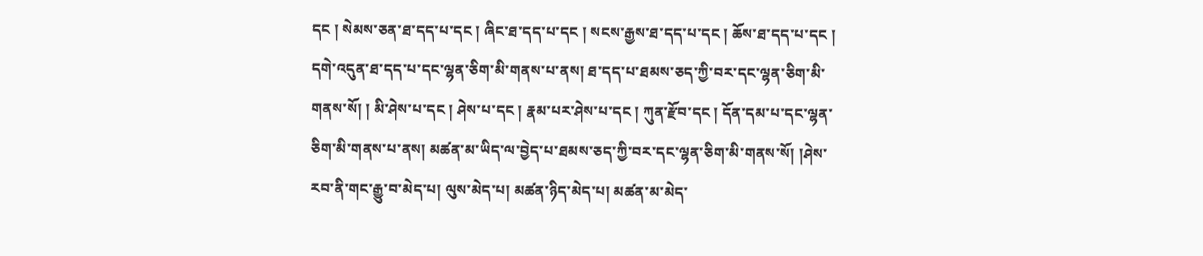དང ། སེམས་ཅན་ཐ་དད་པ་དང ། ཞིང་ཐ་དད་པ་དང ། སངས་རྒྱས་ཐ་དད་པ་དང ། ཆོས་ཐ་དད་པ་དང ། དགེ་འདུན་ཐ་དད་པ་དང་ལྷན་ཅིག་མི་གནས་པ་ནས། ཐ་དད་པ་ཐམས་ཅད་ཀྱི་བར་དང་ལྷན་ཅིག་མི་གནས་སོ། ། མི་ཤེས་པ་དང ། ཤེས་པ་དང ། རྣམ་པར་ཤེས་པ་དང ། ཀུན་རྫོབ་དང ། དོན་དམ་པ་དང་ལྷན་ཅིག་མི་གནས་པ་ནས། མཚན་མ་ཡིད་ལ་བྱེད་པ་ཐམས་ཅད་ཀྱི་བར་དང་ལྷན་ཅིག་མི་གནས་སོ། །ཤེས་རབ་ནི་གང་རྒྱུ་བ་མེད་པ། ལུས་མེད་པ། མཚན་ཉིད་མེད་པ། མཚན་མ་མེད་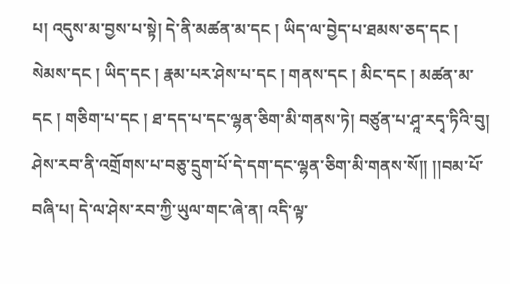པ། འདུས་མ་བྱས་པ་སྟེ། དེ་ནི་མཚན་མ་དང ། ཡིད་ལ་བྱེད་པ་ཐམས་ཅད་དང ། སེམས་དང ། ཡིད་དང ། རྣམ་པར་ཤེས་པ་དང ། གནས་དང ། མིང་དང ། མཚན་མ་དང ། གཅིག་པ་དང ། ཐ་དད་པ་དང་ལྷན་ཅིག་མི་གནས་ཏེ། བཙུན་པ་ཤཱ་རདྭ་ཏིའི་བུ། ཤེས་རབ་ནི་འགྲོགས་པ་བཅུ་དྲུག་པོ་དེ་དག་དང་ལྷན་ཅིག་མི་གནས་སོ།། །།བམ་པོ་བཞི་པ། དེ་ལ་ཤེས་རབ་ཀྱི་ཡུལ་གང་ཞེ་ན། འདི་ལྟ་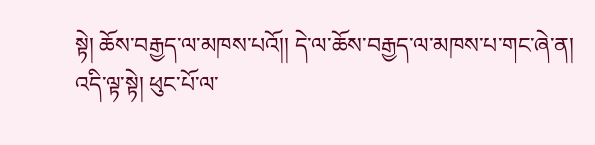སྟེ། ཆོས་བརྒྱད་ལ་མཁས་པའོ།། དེ་ལ་ཆོས་བརྒྱད་ལ་མཁས་པ་གང་ཞེ་ན། འདི་ལྟ་སྟེ། ཕུང་པོ་ལ་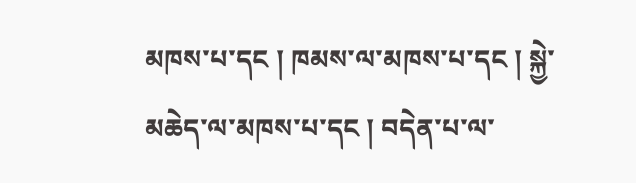མཁས་པ་དང ། ཁམས་ལ་མཁས་པ་དང ། སྐྱེ་མཆེད་ལ་མཁས་པ་དང ། བདེན་པ་ལ་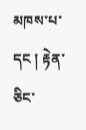མཁས་པ་དང ། རྟེན་ཅིང་